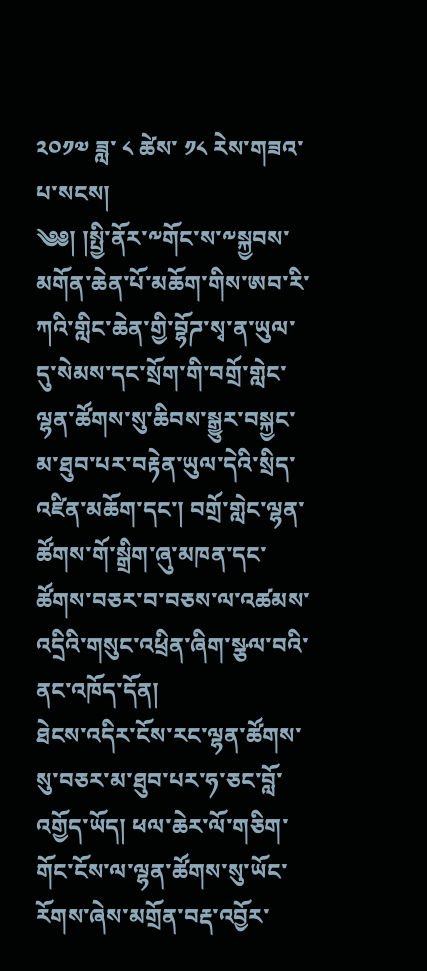༢༠༡༧ ཟླ་ ༨ ཚེས་ ༡༨ རེས་གཟའ་པ་སངས།
༄༅། །སྤྱི་ནོར་༸གོང་ས་༸སྐྱབས་མགོན་ཆེན་པོ་མཆོག་གིས་ཨབ་རི་ཀའི་གླིང་ཆེན་གྱི་བྷོཌ་སྭ་ན་ཡུལ་དུ་སེམས་དང་སྲོག་གི་བགྲོ་གླེང་ལྷན་ཚོགས་སུ་ཆིབས་སྒྱུར་བསྐྱང་མ་ཐུབ་པར་བརྟེན་ཡུལ་དེའི་སྲིད་འཛིན་མཆོག་དང་། བགྲོ་གླེང་ལྷན་ཚོགས་གོ་སྒྲིག་ཞུ་མཁན་དང་ཚོགས་བཅར་བ་བཅས་ལ་འཚམས་འདྲིའི་གསུང་འཕྲིན་ཞིག་སྩལ་བའི་ནང་འཁོད་དོན།
ཐེངས་འདིར་ངོས་རང་ལྷན་ཚོགས་སུ་བཅར་མ་ཐུབ་པར་ཧ་ཅང་བློ་འགྱོད་ཡོད། ཕལ་ཆེར་ལོ་གཅིག་གོང་ངོས་ལ་ལྷན་ཚོགས་སུ་ཡོང་རོགས་ཞེས་མགྲོན་བརྡ་འབྱོར་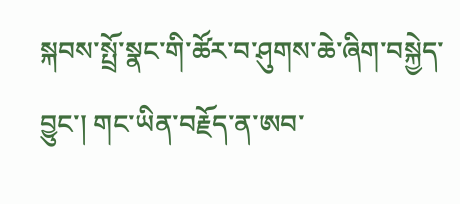སྐབས་སྤྲོ་སྣང་གི་ཚོར་བ་ཤུགས་ཆེ་ཞིག་བསྐྱེད་བྱུང་། གང་ཡིན་བརྗོད་ན་ཨབ་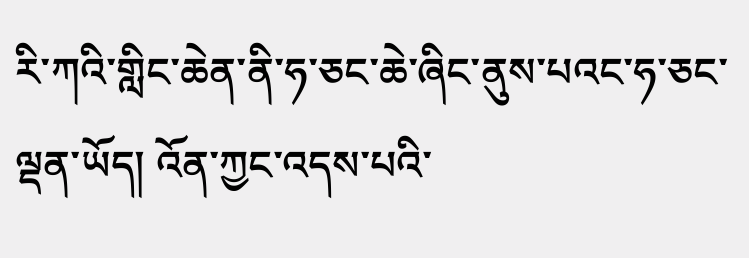རི་ཀའི་གླིང་ཆེན་ནི་ཧ་ཅང་ཆེ་ཞིང་ནུས་པའང་ཧ་ཅང་ལྡན་ཡོད། འོན་ཀྱང་འདས་པའི་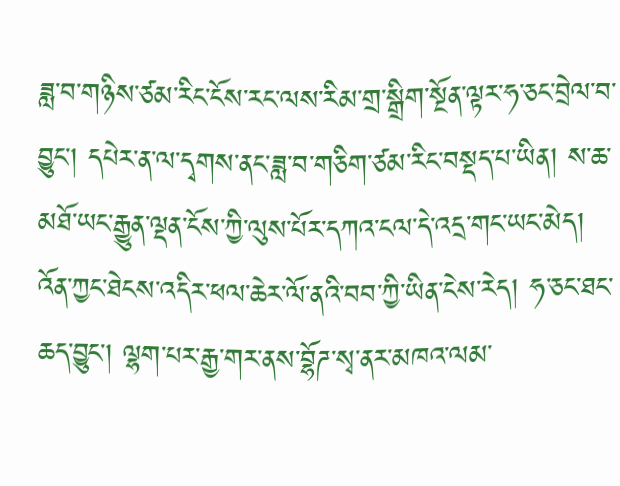ཟླ་བ་གཉིས་ཙམ་རིང་ངོས་རང་ལས་རིམ་གྲ་སྒྲིག་སྔོན་ལྟར་ཧ་ཅང་བྲེལ་བ་བྱུང་། དཔེར་ན་ལ་དྭགས་ནང་ཟླ་བ་གཅིག་ཙམ་རིང་བསྡད་པ་ཡིན། ས་ཆ་མཐོ་ཡང་རྒྱུན་ལྡན་ངོས་ཀྱི་ལུས་པོར་དཀའ་ངལ་དེ་འདྲ་གང་ཡང་མེད། འོན་ཀྱང་ཐེངས་འདིར་ཕལ་ཆེར་ལོ་ནའི་བབ་ཀྱི་ཡིན་ངེས་རེད། ཧ་ཅང་ཐང་ཆད་བྱུང་། ལྷག་པར་རྒྱ་གར་ནས་བྷོཌ་སྭ་ནར་མཁའ་ལམ་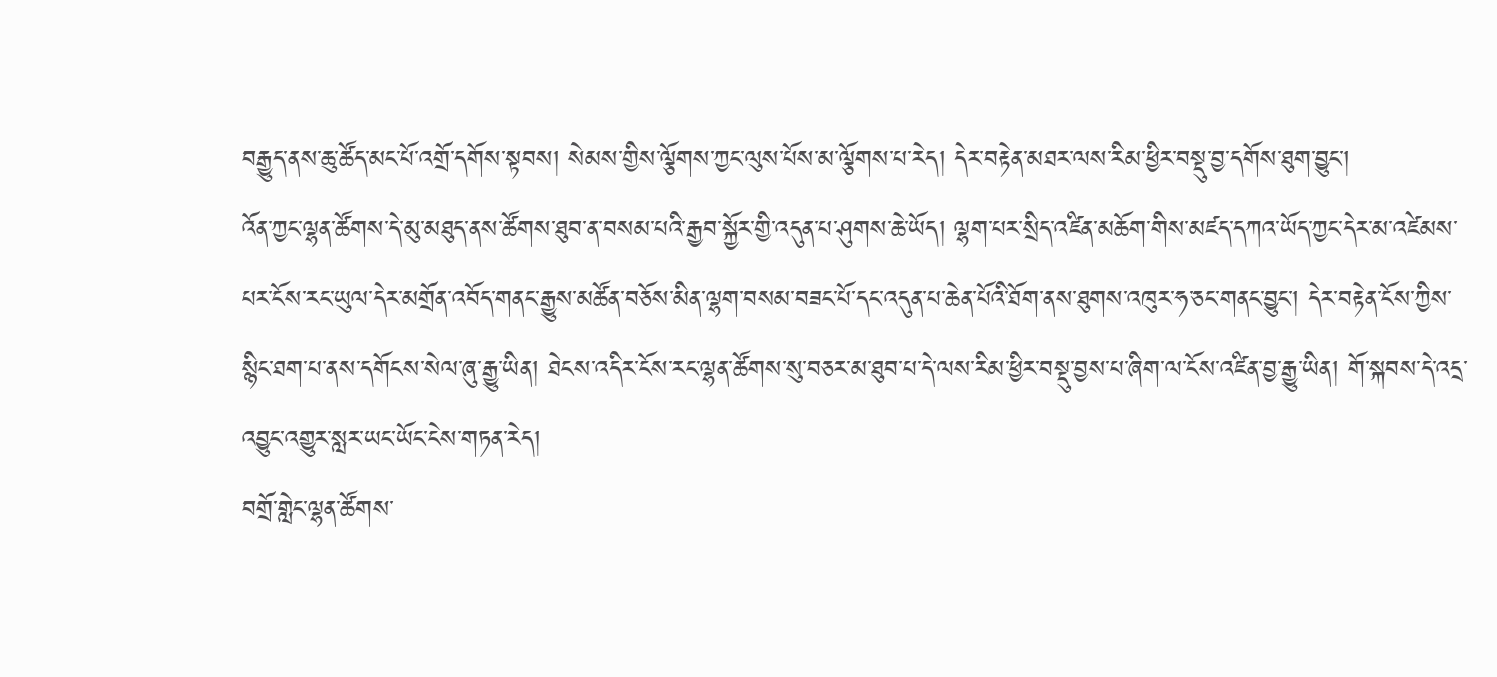བརྒྱུད་ནས་ཆུ་ཚོད་མང་པོ་འགྲོ་དགོས་སྟབས། སེམས་གྱིས་ལྕོགས་ཀྱང་ལུས་པོས་མ་ལྕོགས་པ་རེད། དེར་བརྟེན་མཐར་ལས་རིམ་ཕྱིར་བསྡུ་བྱ་དགོས་ཐུག་བྱུང་།
འོན་ཀྱང་ལྷན་ཚོགས་དེ་མུ་མཐུད་ནས་ཚོགས་ཐུབ་ན་བསམ་པའི་རྒྱབ་སྐྱོར་གྱི་འདུན་པ་ཤུགས་ཆེ་ཡོད། ལྷག་པར་སྲིད་འཛིན་མཆོག་གིས་མཛད་དཀའ་ཡོད་ཀྱང་དེར་མ་འཛེམས་པར་ངོས་རང་ཡུལ་དེར་མགྲོན་འབོད་གནང་རྒྱུས་མཚོན་བཅོས་མིན་ལྷག་བསམ་བཟང་པོ་དང་འདུན་པ་ཆེན་པོའི་ཐོག་ནས་ཐུགས་འཁུར་ཧ་ཅང་གནང་བྱུང་། དེར་བརྟེན་ངོས་ཀྱིས་སྙིང་ཐག་པ་ནས་དགོངས་སེལ་ཞུ་རྒྱུ་ཡིན། ཐེངས་འདིར་ངོས་རང་ལྷན་ཚོགས་སུ་བཅར་མ་ཐུབ་པ་དེ་ལས་རིམ་ཕྱིར་བསྡུ་བྱས་པ་ཞིག་ལ་ངོས་འཛིན་བྱ་རྒྱུ་ཡིན། གོ་སྐབས་དེ་འདྲ་འབྱུང་འགྱུར་སླར་ཡང་ཡོང་ངེས་གཏན་རེད།
བགྲོ་གླེང་ལྷན་ཚོགས་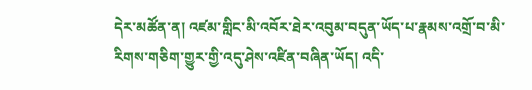དེར་མཚོན་ན། འཛམ་གླིང་མི་འབོར་ཐེར་འབུམ་བདུན་ཡོད་པ་རྣམས་འགྲོ་བ་མི་རིགས་གཅིག་གྱུར་གྱི་འདུ་ཤེས་འཛིན་བཞིན་ཡོད། འདི་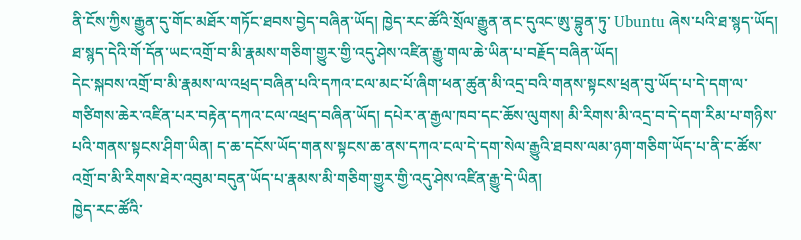ནི་ངོས་ཀྱིས་རྒྱུན་དུ་གོང་མཐོར་གཏོང་ཐབས་བྱེད་བཞིན་ཡོད། ཁྱེད་རང་ཚོའི་སྲོལ་རྒྱུན་ནང་དུའང་ཨུ་བྷུན་ཏུ་ Ubuntu ཞེས་པའི་ཐ་སྙད་ཡོད། ཐ་སྙད་དེའི་གོ་དོན་ཡང་འགྲོ་བ་མི་རྣམས་གཅིག་གྱུར་གྱི་འདུ་ཤེས་འཛིན་རྒྱུ་གལ་ཆེ་ཡིན་པ་བརྗོད་བཞིན་ཡོད།
དེང་སྐབས་འགྲོ་བ་མི་རྣམས་ལ་འཕྲད་བཞིན་པའི་དཀའ་ངལ་མང་པོ་ཞིག་ཕན་ཚུན་མི་འདྲ་བའི་གནས་སྟངས་ཕྲན་བུ་ཡོད་པ་དེ་དག་ལ་གཙིགས་ཆེར་འཛིན་པར་བརྟེན་དཀའ་ངལ་འཕྲད་བཞིན་ཡོད། དཔེར་ན་རྒྱལ་ཁབ་དང་ཆོས་ལུགས། མི་རིགས་མི་འདྲ་བ་དེ་དག་རིམ་པ་གཉིས་པའི་གནས་སྟངས་ཤིག་ཡིན། ད་ཆ་དངོས་ཡོད་གནས་སྟངས་ཆ་ནས་དཀའ་ངལ་དེ་དག་སེལ་རྒྱུའི་ཐབས་ལམ་ཉག་གཅིག་ཡོད་པ་ནི་ང་ཚོས་འགྲོ་བ་མི་རིགས་ཐེར་འབུམ་བདུན་ཡོད་པ་རྣམས་མི་གཅིག་གྱུར་གྱི་འདུ་ཤེས་འཛིན་རྒྱུ་དེ་ཡིན།
ཁྱེད་རང་ཚོའི་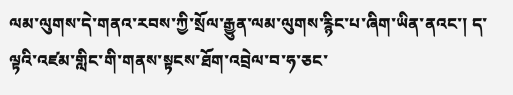ལམ་ལུགས་དེ་གནའ་རབས་ཀྱི་སྲོལ་རྒྱུན་ལམ་ལུགས་རྙིང་པ་ཞིག་ཡིན་ནའང་། ད་ལྟའི་འཛམ་གླིང་གི་གནས་སྟངས་ཐོག་འབྲེལ་བ་ཧ་ཅང་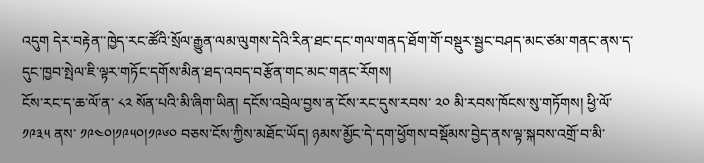འདུག དེར་བརྟེན་་ཁྱེད་རང་ཚོའི་སྲོལ་རྒྱུན་ལམ་ལུགས་དེའི་རིན་ཐང་དང་གལ་གནད་ཐོག་གོ་བསྡུར་སྦྱང་བཤད་མང་ཙམ་གནང་ནས་ད་དུང་ཁྱབ་སྤེལ་ཇི་ལྟར་གཏོང་དགོས་མིན་ཐད་འབད་བརྩོན་གང་མང་གནང་རོགས།
ངོས་རང་ད་ཆ་ལོ་ན་ ༨༢ སོན་པའི་མི་ཞིག་ཡིན། དངོས་འབྲེལ་བྱས་ན་ངོས་རང་དུས་རབས་ ༢༠ མི་རབས་ཁོངས་སུ་གཏོགས། ཕྱི་ལོ་ ༡༩༣༥ ནས་ ༡༩༤༠།༡༩༥༠།༡༩༦༠ བཅས་ངོས་ཀྱིས་མཐོང་ཡོད། ཉམས་མྱོང་དེ་དག་ཕྱོགས་བསྡོམས་བྱེད་ནས་ལྟ་སྐབས་འགྲོ་བ་མི་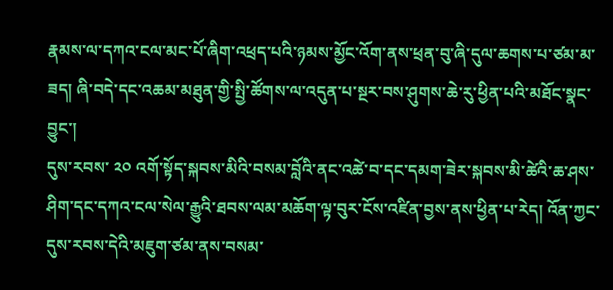རྣམས་ལ་དཀའ་ངལ་མང་པོ་ཞིག་འཕྲད་པའི་ཉམས་མྱོང་འོག་ནས་ཕྲན་བུ་ཞི་དུལ་ཆགས་པ་ཙམ་མ་ཟད། ཞི་བདེ་དང་འཆམ་མཐུན་གྱི་སྤྱི་ཚོགས་ལ་འདུན་པ་སྔར་བས་ཤུགས་ཆེ་རུ་ཕྱིན་པའི་མཐོང་སྣང་བྱུང་།
དུས་རབས་ ༢༠ འགོ་སྟོད་སྐབས་མིའི་བསམ་བློའི་ནང་འཚེ་བ་དང་དམག་ཟེར་སྐབས་མི་ཚེའི་ཆ་ཤས་ཤིག་དང་དཀའ་ངལ་སེལ་རྒྱུའི་ཐབས་ལམ་མཆོག་ལྟ་བུར་ངོས་འཛིན་བྱས་ནས་ཕྱིན་པ་རེད། འོན་ཀྱང་དུས་རབས་དེའི་མཇུག་ཙམ་ནས་བསམ་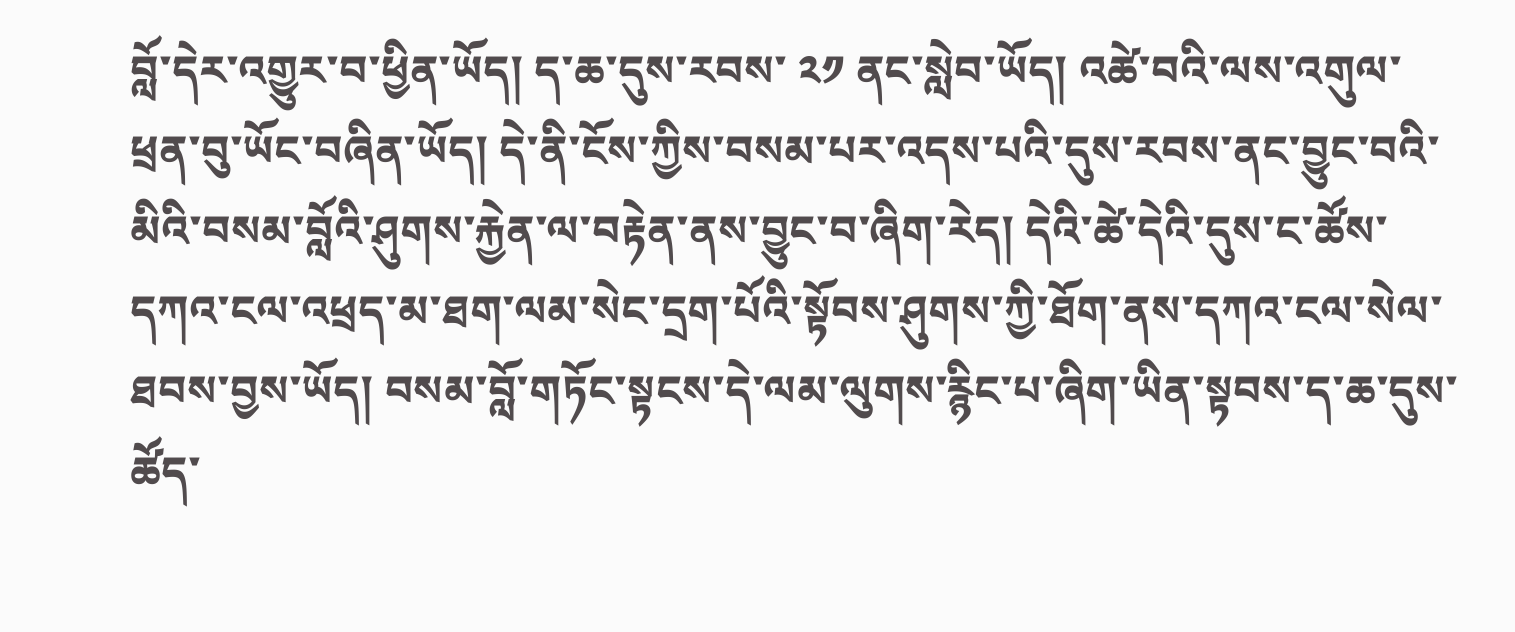བློ་དེར་འགྱུར་བ་ཕྱིན་ཡོད། ད་ཆ་དུས་རབས་ ༢༡ ནང་སླེབ་ཡོད། འཚེ་བའི་ལས་འགུལ་ཕྲན་བུ་ཡོང་བཞིན་ཡོད། དེ་ནི་ངོས་ཀྱིས་བསམ་པར་འདས་པའི་དུས་རབས་ནང་བྱུང་བའི་མིའི་བསམ་བློའི་ཤུགས་རྐྱེན་ལ་བརྟེན་ནས་བྱུང་བ་ཞིག་རེད། དེའི་ཚེ་དེའི་དུས་ང་ཚོས་དཀའ་ངལ་འཕྲད་མ་ཐག་ལམ་སེང་དྲག་པོའི་སྟོབས་ཤུགས་ཀྱི་ཐོག་ནས་དཀའ་ངལ་སེལ་ཐབས་བྱས་ཡོད། བསམ་བློ་གཏོང་སྟངས་དེ་ལམ་ལུགས་རྙིང་པ་ཞིག་ཡིན་སྟབས་ད་ཆ་དུས་ཚོད་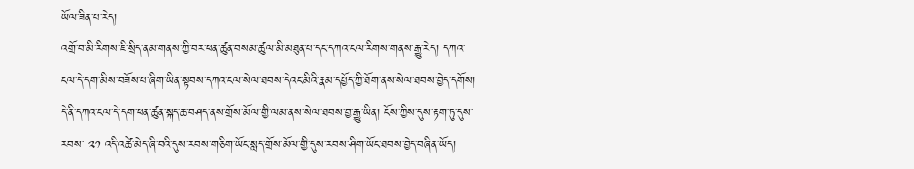ཡོལ་ཟིན་པ་རེད།
འགྲོ་བ་མི་རིགས་ཇི་སྲིད་ནམ་གནས་ཀྱི་བར་ཕན་ཚུན་བསམ་ཚུལ་མི་མཐུན་པ་དང་དཀའ་ངལ་རིགས་གནས་རྒྱུ་རེད། དཀའ་ངལ་དེ་དག་མིས་བཟོས་པ་ཞིག་ཡིན་སྟབས་དཀའ་ངལ་སེལ་ཐབས་དེའང་མིའི་རྣམ་དཔྱོད་ཀྱི་ཐོག་ནས་སེལ་ཐབས་བྱེད་དགོས། དེ་ནི་དཀའ་ངལ་དེ་དག་ཕན་ཚུན་སྐད་ཆ་བཤད་ནས་གྲོས་མོལ་གྱི་ལམ་ནས་སེལ་ཐབས་བྱ་རྒྱུ་ཡིན། ངོས་ཀྱིས་དུས་རྟག་ཏུ་དུས་རབས་ ༢༡ འདི་འཚེ་མེད་ཞི་བའི་དུས་རབས་གཅིག་ཡོང་སླད་གྲོས་མོལ་གྱི་དུས་རབས་ཤིག་ཡོང་ཐབས་བྱེད་བཞིན་ཡོད།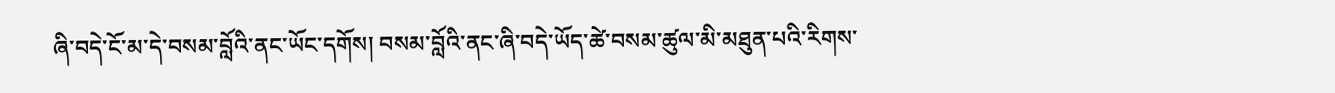ཞི་བདེ་ངོ་མ་དེ་བསམ་བློའི་ནང་ཡོང་དགོས། བསམ་བློའི་ནང་ཞི་བདེ་ཡོད་ཚེ་བསམ་ཚུལ་མི་མཐུན་པའི་རིགས་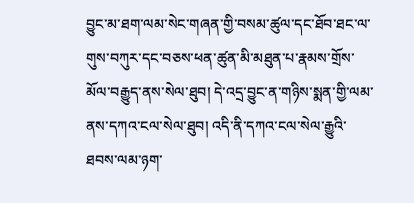བྱུང་མ་ཐག་ལམ་སེང་གཞན་གྱི་བསམ་ཚུལ་དང་ཐོབ་ཐང་ལ་གུས་བཀུར་དང་བཅས་ཕན་ཚུན་མི་མཐུན་པ་རྣམས་གྲོས་མོལ་བརྒྱུད་ནས་སེལ་ཐུབ། དེ་འདྲ་བྱུང་ན་གཉིས་སྨན་གྱི་ལམ་ནས་དཀའ་ངལ་སེལ་ཐུབ། འདི་ནི་དཀའ་ངལ་སེལ་རྒྱུའི་ཐབས་ལམ་ཉག་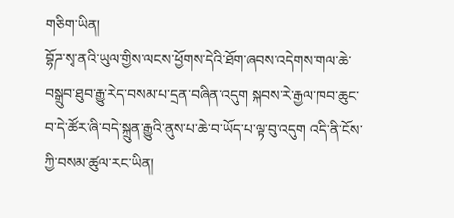གཅིག་ཡིན།
བྷོཌ་སྭ་ནའི་ཡུལ་གྱིས་ལངས་ཕྱོགས་དེའི་ཐོག་ཞབས་འདེགས་གལ་ཆེ་བསྒྲུབ་ཐུབ་རྒྱུ་རེད་བསམ་པ་དྲན་བཞིན་འདུག སྐབས་རེ་རྒྱལ་ཁབ་ཆུང་བ་དེ་ཚོར་ཞི་བདེ་སྐྲུན་རྒྱུའི་ནུས་པ་ཆེ་བ་ཡོད་པ་ལྟ་བུ་འདུག འདི་ནི་ངོས་ཀྱི་བསམ་ཚུལ་རང་ཡིན།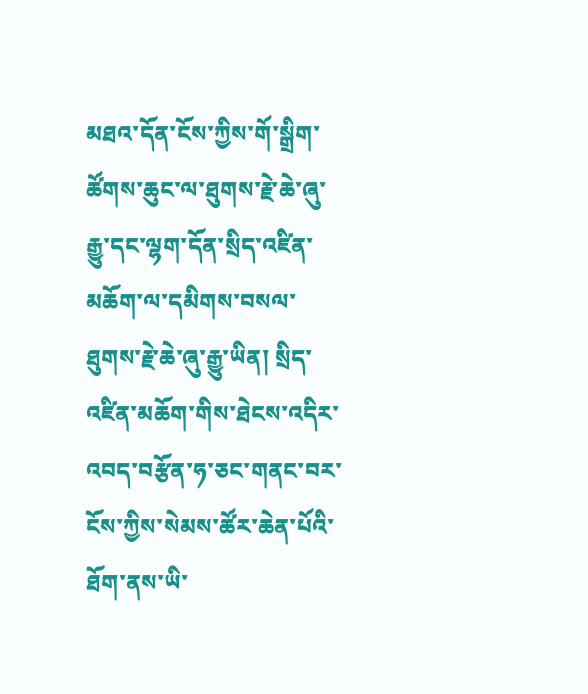མཐའ་དོན་ངོས་ཀྱིས་གོ་སྒྲིག་ཚོགས་ཆུང་ལ་ཐུགས་རྗེ་ཆེ་ཞུ་རྒྱུ་དང་ལྷག་དོན་སྲིད་འཛིན་མཆོག་ལ་དམིགས་བསལ་ཐུགས་རྗེ་ཆེ་ཞུ་རྒྱུ་ཡིན། སྲིད་འཛིན་མཆོག་གིས་ཐེངས་འདིར་འབད་བརྩོན་ཧ་ཅང་གནང་བར་ངོས་ཀྱིས་སེམས་ཚོར་ཆེན་པོའི་ཐོག་ནས་ཡི་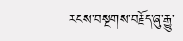རངས་བསྔགས་བརྗོད་ཞུ་རྒྱུ་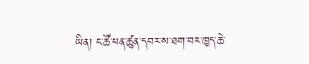ཡིན། ང་ཚོ་ཕན་ཚུན་དབར་ས་ཐག་བར་ཁྱད་ཆེ་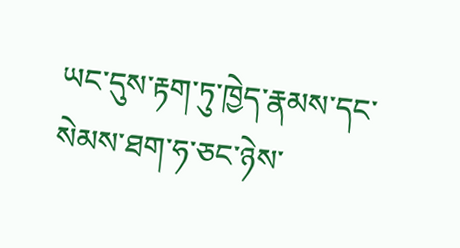ཡང་དུས་རྟག་ཏུ་ཁྱེད་རྣམས་དང་སེམས་ཐག་ཧ་ཅང་ཉེས་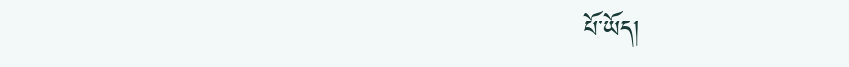པོ་ཡོད།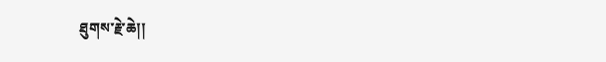ཐུགས་རྗེ་ཆེ།།